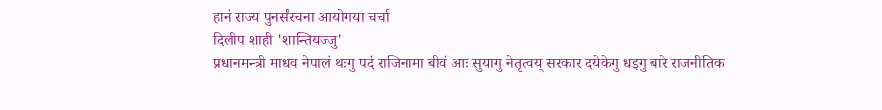हानं राज्य पुनर्संरचना आयोगया चर्चा
दिलीप शाही 'शान्तियज्जु'
प्रधानमन्त्री माधव नेपालं थःगु पदं राजिनामा बीवं आः सुयागु नेतृत्वय् सरकार दयेकेगु धइगु बारे राजनीतिक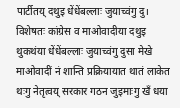पार्टीतय् दथुइ धेंधेंबल्लाः जुयाच्वंगु दु। विशेषतः कांग्रेस व माओवादीया दथुइ थुकथंया धेंधेंबल्लाः जुयाच्वंगु दुसा मेखे माओवादीं नं शान्ति प्रक्रियायात थातं लाकेत थःगु नेतृत्वय् सरकार गठन जुइमाःगु खँ धया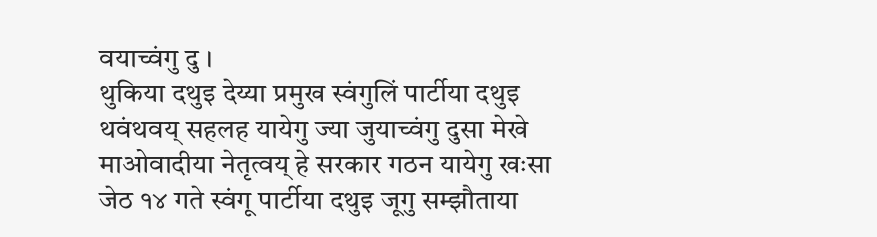वयाच्वंगु दु ।
थुकिया दथुइ देय्या प्रमुख स्वंगुलिं पार्टीया दथुइ थवंथवय् सहलह यायेगु ज्या जुयाच्वंगु दुसा मेखे माओवादीया नेतृत्वय् हे सरकार गठन यायेगु खःसा जेठ १४ गते स्वंगू पार्टीया दथुइ जूगु सम्झौताया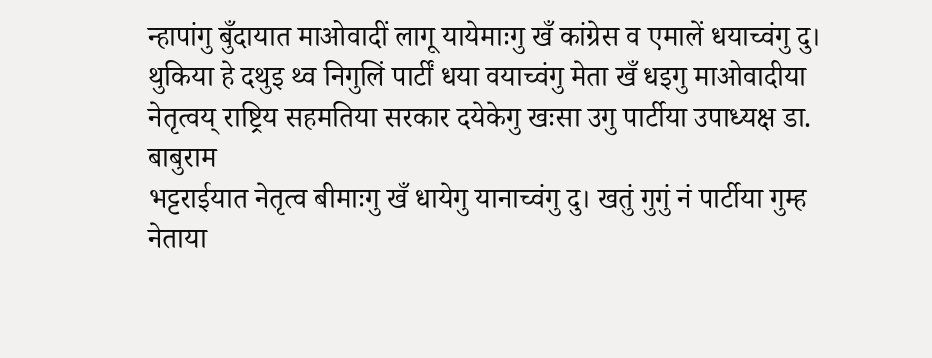न्हापांगु बुँदायात माओवादीं लागू यायेमाःगु खँ कांग्रेस व एमालें धयाच्वंगु दु। थुकिया हे दथुइ थ्व निगुलिं पार्टीं धया वयाच्वंगु मेता खँ धइगु माओवादीया नेतृत्वय् राष्ट्रिय सहमतिया सरकार दयेकेगु खःसा उगु पार्टीया उपाध्यक्ष डा. बाबुराम
भट्टराईयात नेतृत्व बीमाःगु खँ धायेगु यानाच्वंगु दु। खतुं गुगुं नं पार्टीया गुम्ह नेताया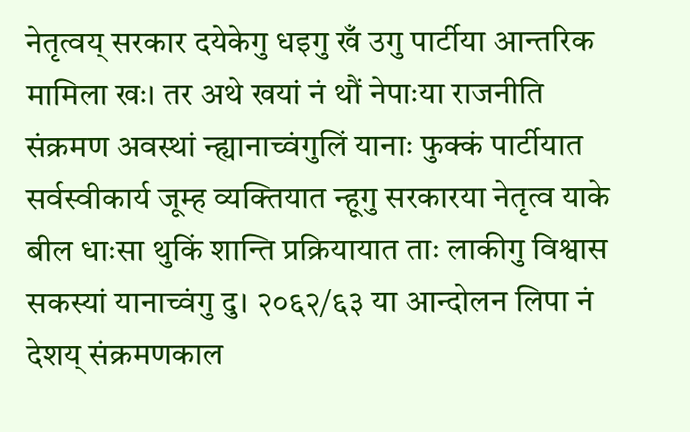नेतृत्वय् सरकार दयेकेगु धइगु खँ उगु पार्टीया आन्तरिक मामिला खः। तर अथे खयां नं थौं नेपाःया राजनीति संक्रमण अवस्थां न्ह्यानाच्वंगुलिं यानाः फुक्कं पार्टीयात सर्वस्वीकार्य जूम्ह व्यक्तियात न्हूगु सरकारया नेतृत्व याके बील धाःसा थुकिं शान्ति प्रक्रियायात ताः लाकीगु विश्वास सकस्यां यानाच्वंगु दु। २०६२/६३ या आन्दोलन लिपा नं देशय् संक्रमणकाल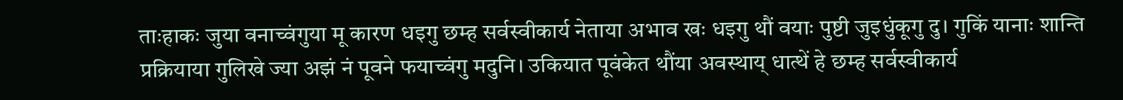ताःहाकः जुया वनाच्वंगुया मू कारण धइगु छम्ह सर्वस्वीकार्य नेताया अभाव खः धइगु थौं वयाः पुष्टी जुइधुंकूगु दु। गुकिं यानाः शान्ति प्रक्रियाया गुलिखे ज्या अझं नं पूवने फयाच्वंगु मदुनि। उकियात पूवंकेत थौंया अवस्थाय् धात्थें हे छम्ह सर्वस्वीकार्य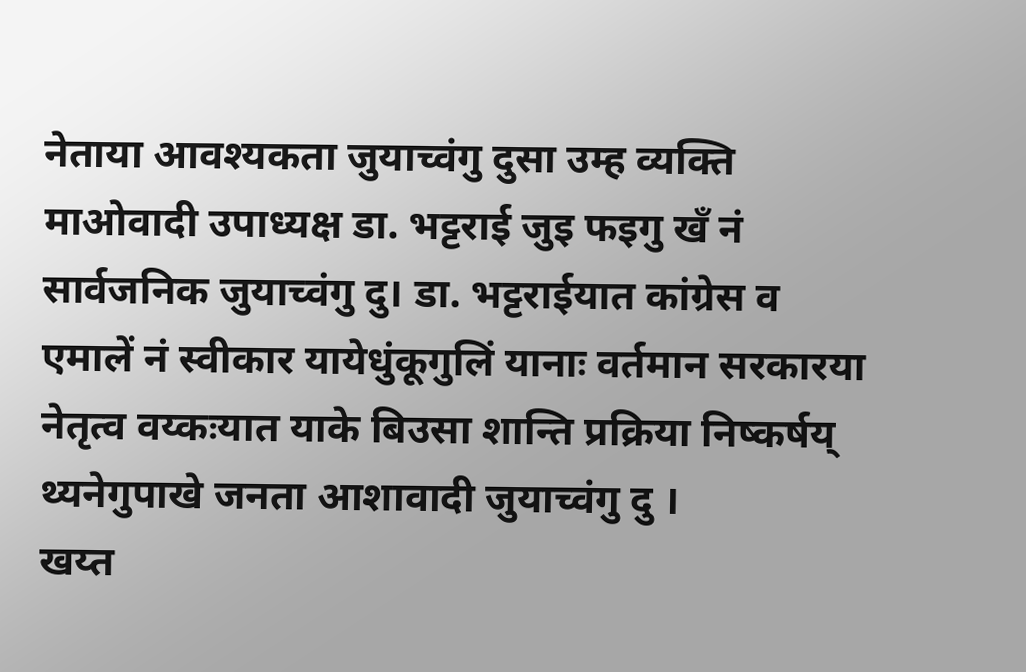नेताया आवश्यकता जुयाच्वंगु दुसा उम्ह व्यक्ति माओवादी उपाध्यक्ष डा. भट्टराई जुइ फइगु खँ नं सार्वजनिक जुयाच्वंगु दु। डा. भट्टराईयात कांग्रेस व एमालें नं स्वीकार यायेधुंकूगुलिं यानाः वर्तमान सरकारया नेतृत्व वय्कःयात याके बिउसा शान्ति प्रक्रिया निष्कर्षय् थ्यनेगुपाखे जनता आशावादी जुयाच्वंगु दु ।
खय्त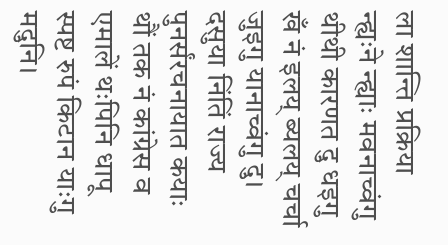ला शान्ति प्रक्रिया न्ह्यःने न्ह्याः मवनाच्वंगु थीथी कारणत दु धइगु खँ नं इलय् ब्यलय् चर्चा जुइगु यानाच्वंगु दु। दसुया निंतिं राज्य पुनर्संरचनायात कयाः थौं तक नं कांग्रेस व एमालें थःपिनि धापू स्पष्ट रुपं किटान याःगु मदुनि।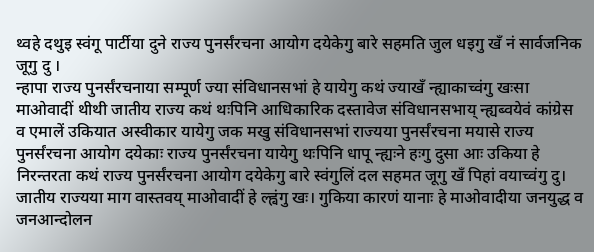थ्वहे दथुइ स्वंगू पार्टीया दुने राज्य पुनर्संरचना आयोग दयेकेगु बारे सहमति जुल धइगु खँ नं सार्वजनिक जूगु दु ।
न्हापा राज्य पुनर्संरचनाया सम्पूर्ण ज्या संविधानसभां हे यायेगु कथं ज्याखँ न्ह्याकाच्वंगु खःसा माओवादीं थीथी जातीय राज्य कथं थःपिनि आधिकारिक दस्तावेज संविधानसभाय् न्ह्यब्वयेवं कांग्रेस व एमालें उकियात अस्वीकार यायेगु जक मखु संविधानसभां राज्यया पुनर्संरचना मयासे राज्य पुनर्संरचना आयोग दयेकाः राज्य पुनर्संरचना यायेगु थःपिनि धापू न्ह्यःने हःगु दुसा आः उकिया हे निरन्तरता कथं राज्य पुनर्संरचना आयोग दयेकेगु बारे स्वंगुलिं दल सहमत जूगु खँ पिहां वयाच्वंगु दु। जातीय राज्यया माग वास्तवय् माओवादीं हे ल्ह्वंगु खः। गुकिया कारणं यानाः हे माओवादीया जनयुद्ध व जनआन्दोलन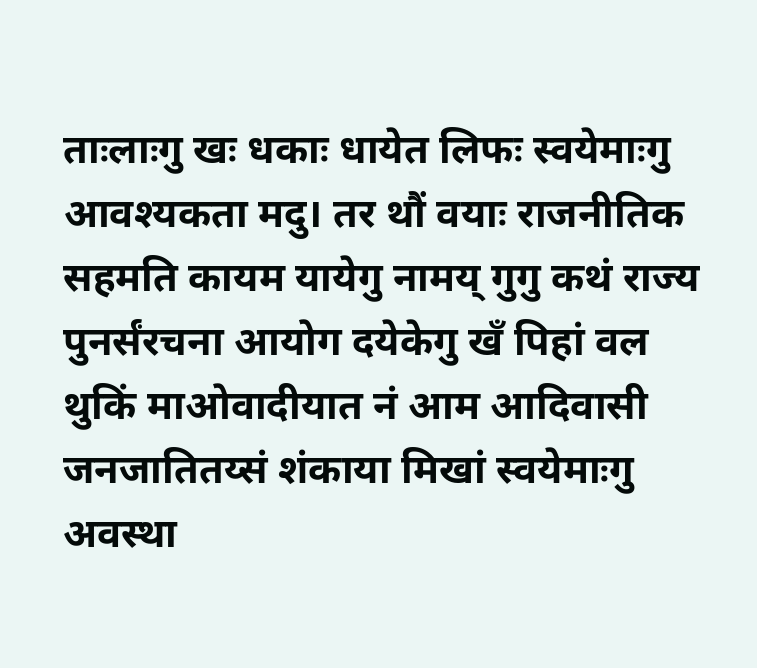ताःलाःगु खः धकाः धायेत लिफः स्वयेमाःगु आवश्यकता मदु। तर थौं वयाः राजनीतिक सहमति कायम यायेगु नामय् गुगु कथं राज्य पुनर्संरचना आयोग दयेकेगु खँ पिहां वल थुकिं माओवादीयात नं आम आदिवासी जनजातितय्सं शंकाया मिखां स्वयेमाःगु अवस्था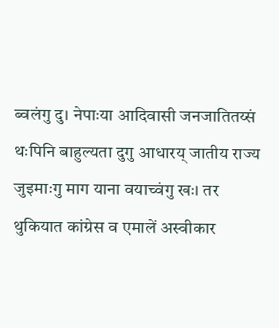ब्वलंगु दु। नेपाःया आदिवासी जनजातितय्सं थःपिनि बाहुल्यता दुगु आधारय् जातीय राज्य जुइमाःगु माग याना वयाच्वंगु खः। तर थुकियात कांग्रेस व एमालें अस्वीकार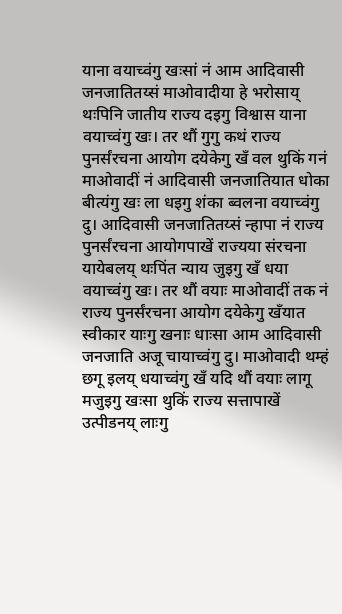याना वयाच्वंगु खःसां नं आम आदिवासी जनजातितय्सं माओवादीया हे भरोसाय् थःपिनि जातीय राज्य दइगु विश्वास याना वयाच्वंगु खः। तर थौं गुगु कथं राज्य पुनर्संरचना आयोग दयेकेगु खँ वल थुकिं गनं माओवादीं नं आदिवासी जनजातियात धोका बीत्यंगु खः ला धइगु शंका ब्वलना वयाच्वंगु दु। आदिवासी जनजातितय्सं न्हापा नं राज्य पुनर्संरचना आयोगपाखें राज्यया संरचना यायेबलय् थःपिंत न्याय जुइगु खँ धया वयाच्वंगु खः। तर थौं वयाः माओवादीं तक नं राज्य पुनर्संरचना आयोग दयेकेगु खँयात स्वीकार याःगु खनाः धाःसा आम आदिवासी जनजाति अजू चायाच्वंगु दु। माओवादी थम्हं छगू इलय् धयाच्वंगु खँ यदि थौं वयाः लागू मजुइगु खःसा थुकिं राज्य सत्तापाखें उत्पीडनय् लाःगु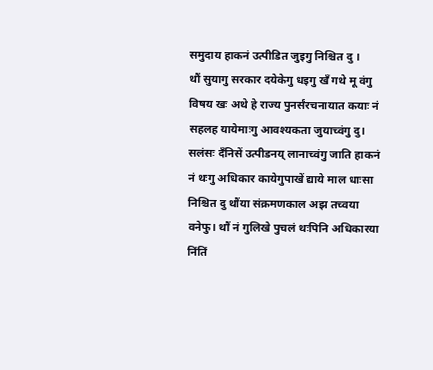समुदाय हाकनं उत्पीडित जुइगु निश्चित दु ।
थौं सुयागु सरकार दयेकेगु धइगु खँ गथे मू वंगु विषय खः अथे हे राज्य पुनर्संरचनायात कयाः नं सहलह यायेमाःगु आवश्यकता जुयाच्वंगु दु। सलंसः दँनिसें उत्पीडनय् लानाच्वंगु जाति हाकनं नं थःगु अधिकार कायेगुपाखें द्याये माल धाःसा निश्चित दु थौंया संक्रमणकाल अझ तच्वया वनेफु। थौं नं गुलिखे पुचलं थःपिनि अधिकारया निंतिं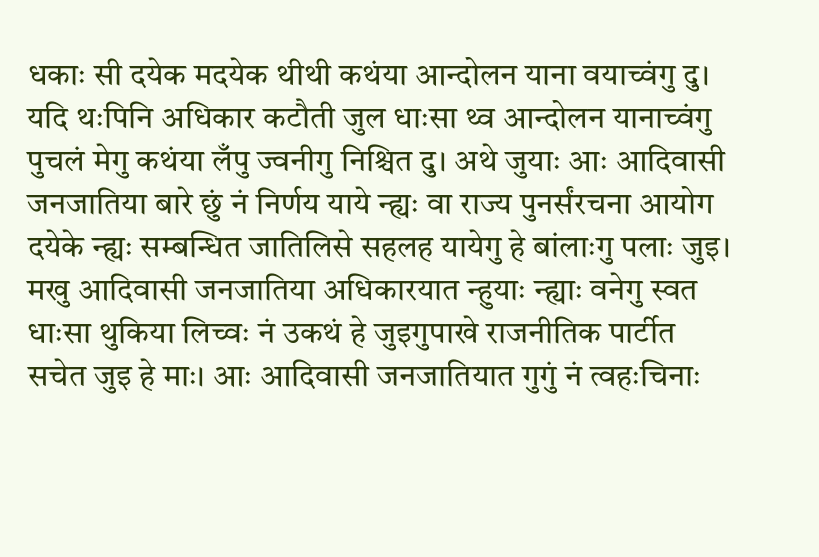धकाः सी दयेक मदयेक थीथी कथंया आन्दोलन याना वयाच्वंगु दु। यदि थःपिनि अधिकार कटौती जुल धाःसा थ्व आन्दोलन यानाच्वंगु पुचलं मेगु कथंया लँपु ज्वनीगु निश्चित दु। अथे जुयाः आः आदिवासी जनजातिया बारे छुं नं निर्णय याये न्ह्यः वा राज्य पुनर्संरचना आयोग दयेके न्ह्यः सम्बन्धित जातिलिसे सहलह यायेगु हे बांलाःगु पलाः जुइ। मखु आदिवासी जनजातिया अधिकारयात न्हुयाः न्ह्याः वनेगु स्वत धाःसा थुकिया लिच्वः नं उकथं हे जुइगुपाखे राजनीतिक पार्टीत सचेत जुइ हे माः। आः आदिवासी जनजातियात गुगुं नं त्वहःचिनाः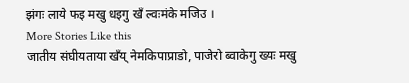झंगः लाये फइ मखु धइगु खँ ल्वःमंके मजिउ ।
More Stories Like this
जातीय संघीयताया खँय् नेमकिपाप्राडो, पाजेरो ब्वाकेगु ख्यः मखु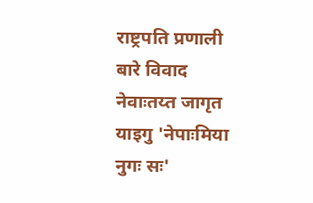राष्ट्रपति प्रणाली बारे विवाद
नेवाःतय्त जागृत याइगु 'नेपाःमिया नुगः सः'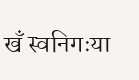खँ स्वनिगःया